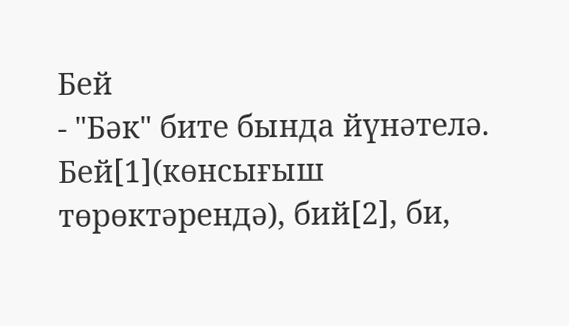Бей
- "Бәк" бите бында йүнәтелә.
Бей[1](көнсығыш төрөктәрендә), бий[2], би,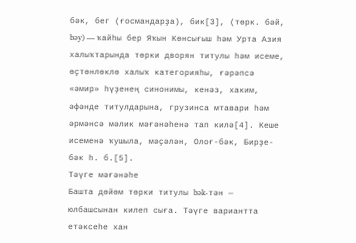бәк, бег (ғосмандарҙа), бик[3], (төрк. бәй, bəy) — ҡайһы бер Яҡын Көнсығыш һәм Урта Азия халыҡтарында төрки дворян титулы һәм исеме, өҫтөнлөклө халыҡ категорияһы, ғәрәпсә «әмир» һүҙенең синонимы, кенәз, хаким, әфәнде титулдарына, грузинса мтавари һәм әрмәнсә мәлик мәғәнәһенә тап килә[4]. Кеше исеменә ҡушыла, мәҫәлән, Олоғ-бәк, Бирҙе-бәк һ. б.[5].
Тәүге мәғәнәһе
Башта дөйөм төрки титулы bək-тән — юлбашсынан килеп сыға. Тәүге вариантта етәксеһе хан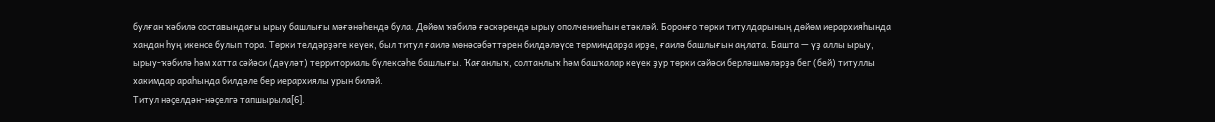булған ҡәбилә составындағы ырыу башлығы мәғәнәһендә була. Дөйөм ҡәбилә ғәскәрендә ырыу ополчениеһын етәкләй. Боронғо төрки титулдарының дөйөм иерархияһында хандан һуң икенсе булып тора. Төрки телдәрҙәге кеүек, был титул ғаилә мөнәсәбәттәрен билдәләүсе терминдарҙа ирҙе, ғаилә башлығын аңлата. Башта — үҙ аллы ырыу, ырыу-ҡәбилә һәм хатта сәйәси (дәүләт) территориаль бүлексәһе башлығы. Ҡағанлыҡ, солтанлыҡ һәм башҡалар кеүек ҙур төрки сәйәси берләшмәләрҙә бег (бей) титуллы хакимдар араһында билдәле бер иерархиялы урын биләй.
Титул нәҫелдән-нәҫелгә тапшырыла[6].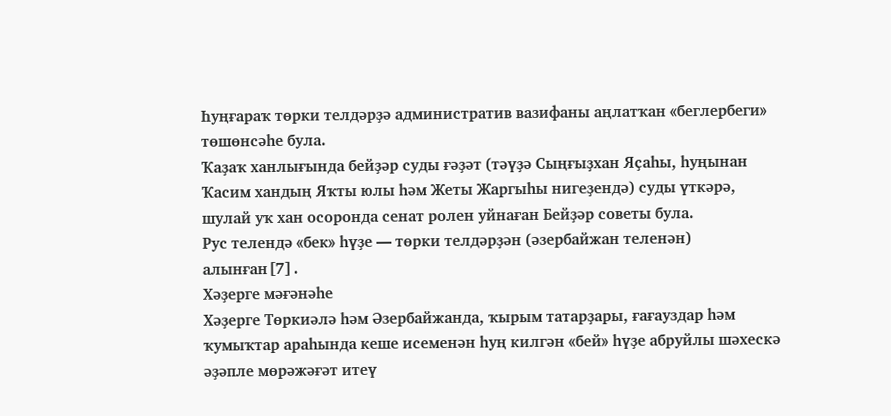Һуңғараҡ төрки телдәрҙә административ вазифаны аңлатҡан «беглербеги» төшөнсәһе була.
Ҡаҙаҡ ханлығында бейҙәр суды ғәҙәт (тәүҙә Сыңғыҙхан Яҫаһы, һуңынан Ҡасим хандың Яҡты юлы һәм Жеты Жаргыһы нигеҙендә) суды үткәрә, шулай уҡ хан осоронда сенат ролен уйнаған Бейҙәр советы була.
Рус телендә «бек» һүҙе — төрки телдәрҙән (әзербайжан теленән) алынған[7].
Хәҙерге мәғәнәһе
Хәҙерге Төркиәлә һәм Әзербайжанда, ҡырым татарҙары, ғағауздар һәм ҡумыҡтар араһында кеше исеменән һуң килгән «бей» һүҙе абруйлы шәхескә әҙәпле мөрәжәғәт итеү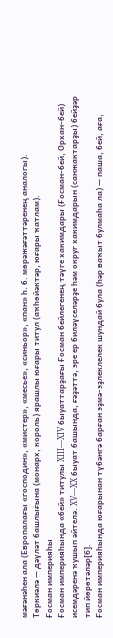мәғәнәһен ала (Европалағы «господин», «мистер», «месье», «синьор», «пан» һ. б. мөрәжәғәттәренең аналогы).
Төркиәлә — дәүләт башлығына (монарх, король) ярашлы юғары титул (аҡһөйәктәр, юғары ҡатлам).
Ғосман империяһы
Ғосман империяһында «бей» титулы XIII—XIV быуаттарҙағы Ғосман бейлегенең тәүге хакимдары (Ғосман-бей, Орхан-бей) исемдәренә ҡушып әйтелә. XV—XX быуат башында, ғәҙәттә, эре ер биләүселәрҙе һәм округ хакимдарын (санжактарҙы) бейҙәр тип йөрөтәләр[6].
Ғосман империяһында юғарынан түбәнгә барған эҙмә-эҙлеклелек шундай була (һәр ваҡыт булмаһа ла) — паша, бей, аға,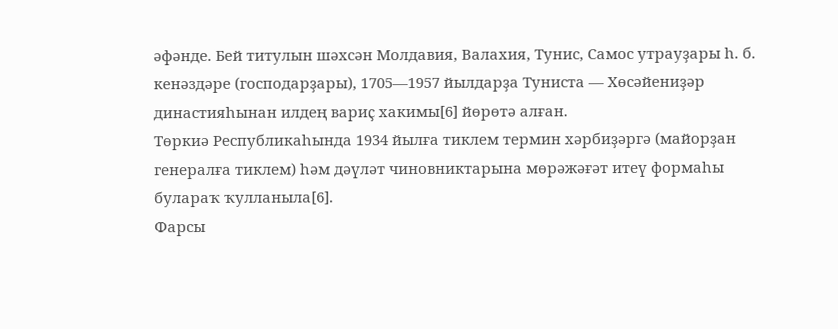әфәнде. Бей титулын шәхсән Молдавия, Валахия, Тунис, Самос утрауҙары һ. б. кенәздәре (господарҙары), 1705—1957 йылдарҙа Туниста — Хөсәйениҙәр династияһынан илдең вариҫ хакимы[6] йөрөтә алған.
Төркиә Республикаһында 1934 йылға тиклем термин хәрбиҙәргә (майорҙан генералға тиклем) һәм дәүләт чиновниктарына мөрәжәғәт итеү формаһы булараҡ ҡулланыла[6].
Фарсы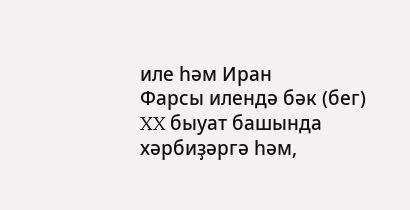иле һәм Иран
Фарсы илендә бәк (бег) XX быуат башында хәрбиҙәргә һәм,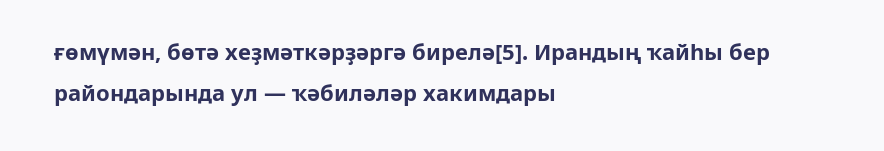ғөмүмән, бөтә хеҙмәткәрҙәргә бирелә[5]. Ирандың ҡайһы бер райондарында ул — ҡәбиләләр хакимдары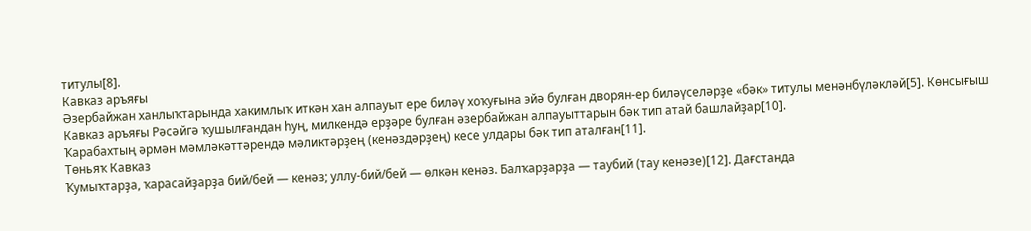титулы[8].
Кавказ аръяғы
Әзербайжан ханлыҡтарында хакимлыҡ иткән хан алпауыт ере биләү хоҡуғына эйә булған дворян-ер биләүселәрҙе «бәк» титулы менәнбүләкләй[5]. Көнсығыш Кавказ аръяғы Рәсәйгә ҡушылғандан һуң, милкендә ерҙәре булған әзербайжан алпауыттарын бәк тип атай башлайҙар[10].
Ҡарабахтың әрмән мәмләкәттәрендә мәликтәрҙең (кенәздәрҙең) кесе улдары бәк тип аталған[11].
Төньяҡ Кавказ
Ҡумыҡтарҙа, ҡарасайҙарҙа бий/бей — кенәз; уллу-бий/бей — өлкән кенәз. Балҡарҙарҙа — таубий (тау кенәзе)[12]. Дағстанда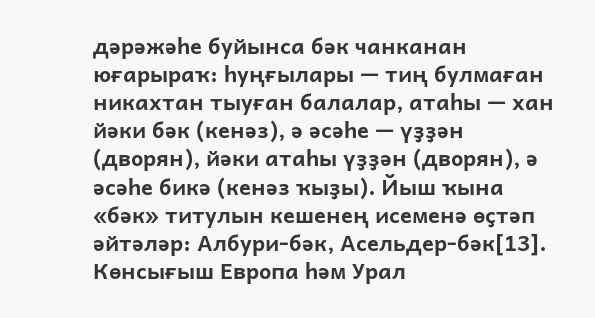дәрәжәһе буйынса бәк чанканан юғарыраҡ: һуңғылары — тиң булмаған никахтан тыуған балалар, атаһы — хан йәки бәк (кенәз), ә әсәһе — үҙҙән (дворян), йәки атаһы үҙҙән (дворян), ә әсәһе бикә (кенәз ҡыҙы). Йыш ҡына «бәк» титулын кешенең исеменә өҫтәп әйтәләр: Албури-бәк, Асельдер-бәк[13].
Көнсығыш Европа һәм Урал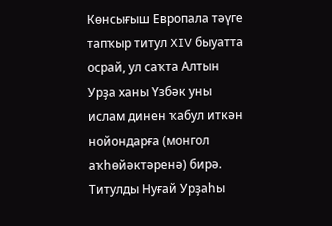Көнсығыш Европала тәүге тапҡыр титул XIV быуатта осрай, ул саҡта Алтын Урҙа ханы Үзбәк уны ислам динен ҡабул иткән нойондарға (монгол аҡһөйәктәренә) бирә. Титулды Нуғай Урҙаһы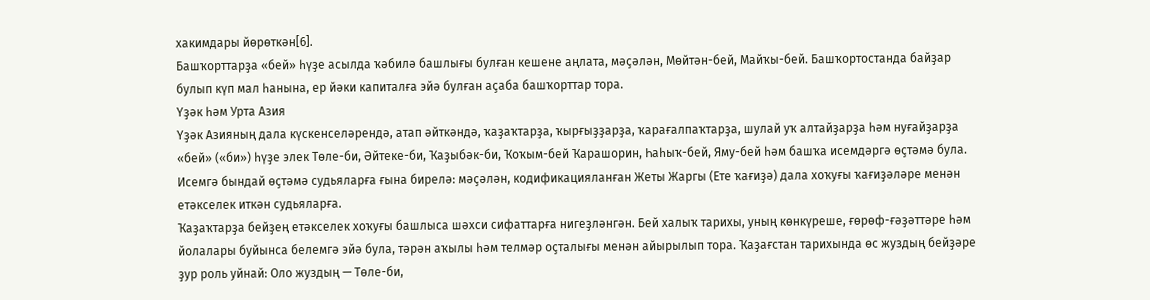хакимдары йөрөткән[6].
Башҡорттарҙа «бей» һүҙе асылда ҡәбилә башлығы булған кешене аңлата, мәҫәлән, Мөйтән-бей, Майҡы-бей. Башҡортостанда байҙар булып күп мал һанына, ер йәки капиталға эйә булған аҫаба башҡорттар тора.
Үҙәк һәм Урта Азия
Үҙәк Азияның дала күскенселәрендә, атап әйткәндә, ҡаҙаҡтарҙа, ҡырғыҙҙарҙа, ҡарағалпаҡтарҙа, шулай уҡ алтайҙарҙа һәм нуғайҙарҙа «бей» («би») һүҙе элек Төле-би, Әйтеке-би, Ҡаҙыбәк-би, Ҡоҡым-бей Ҡарашорин, Һаһыҡ-бей, Яму-бей һәм башҡа исемдәргә өҫтәмә була. Исемгә бындай өҫтәмә судьяларға ғына бирелә: мәҫәлән, кодификацияланған Жеты Жаргы (Ете ҡағиҙә) дала хоҡуғы ҡағиҙәләре менән етәкселек иткән судьяларға.
Ҡаҙаҡтарҙа бейҙең етәкселек хоҡуғы башлыса шәхси сифаттарға нигеҙләнгән. Бей халыҡ тарихы, уның көнкүреше, ғөрөф-ғәҙәттәре һәм йолалары буйынса белемгә эйә була, тәрән аҡылы һәм телмәр оҫталығы менән айырылып тора. Ҡаҙағстан тарихында өс жуздың бейҙәре ҙур роль уйнай: Оло жуздың — Төле-би,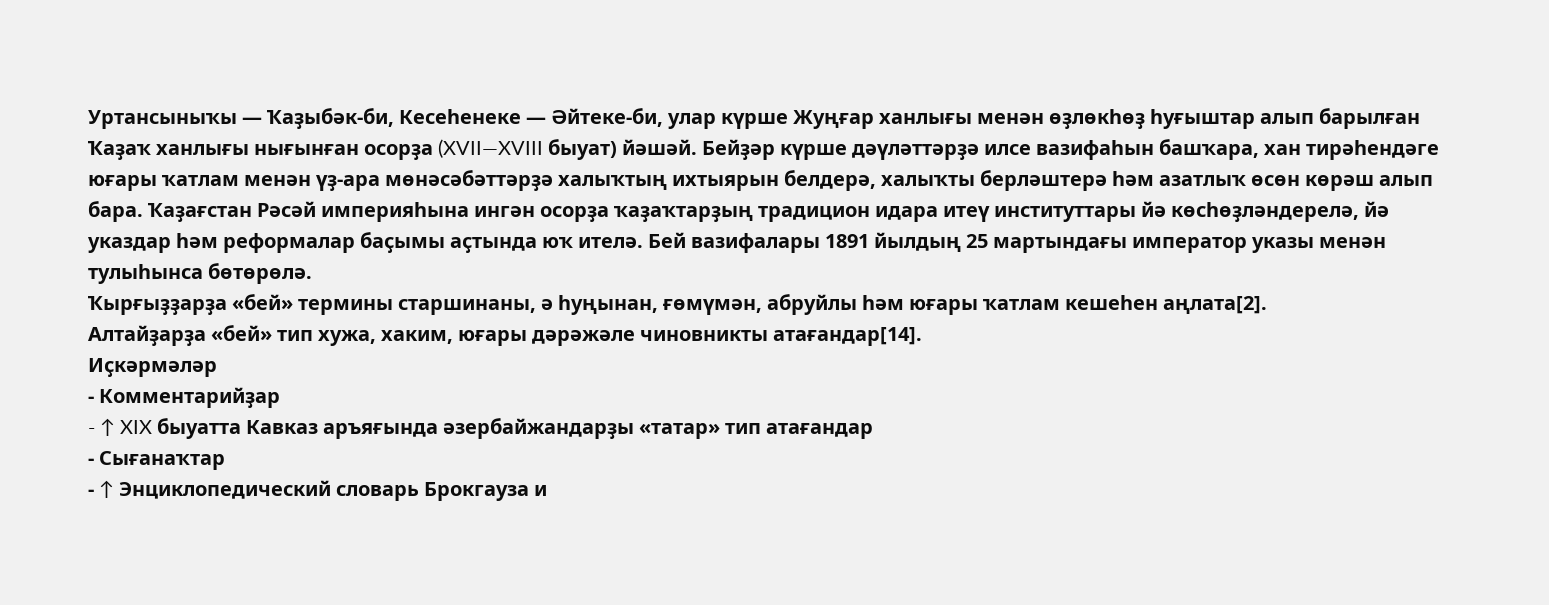Уртансыныҡы — Ҡаҙыбәк-би, Кесеһенеке — Әйтеке-би, улар күрше Жуңғар ханлығы менән өҙлөкһөҙ һуғыштар алып барылған Ҡаҙаҡ ханлығы нығынған осорҙа (XVII—XVIII быуат) йәшәй. Бейҙәр күрше дәүләттәрҙә илсе вазифаһын башҡара, хан тирәһендәге юғары ҡатлам менән үҙ-ара мөнәсәбәттәрҙә халыҡтың ихтыярын белдерә, халыҡты берләштерә һәм азатлыҡ өсөн көрәш алып бара. Ҡаҙағстан Рәсәй империяһына ингән осорҙа ҡаҙаҡтарҙың традицион идара итеү институттары йә көсһөҙләндерелә, йә указдар һәм реформалар баҫымы аҫтында юҡ ителә. Бей вазифалары 1891 йылдың 25 мартындағы император указы менән тулыһынса бөтөрөлә.
Ҡырғыҙҙарҙа «бей» термины старшинаны, ә һуңынан, ғөмүмән, абруйлы һәм юғары ҡатлам кешеһен аңлата[2].
Алтайҙарҙа «бей» тип хужа, хаким, юғары дәрәжәле чиновникты атағандар[14].
Иҫкәрмәләр
- Комментарийҙар
- ↑ XIX быуатта Кавказ аръяғында әзербайжандарҙы «татар» тип атағандар
- Сығанаҡтар
- ↑ Энциклопедический словарь Брокгауза и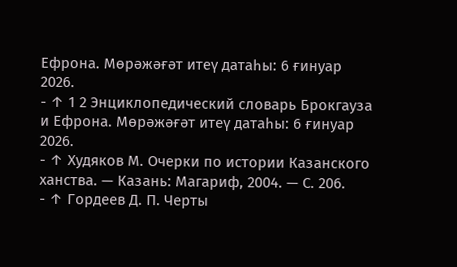Ефрона. Мөрәжәғәт итеү датаһы: 6 ғинуар 2026.
- ↑ 1 2 Энциклопедический словарь Брокгауза и Ефрона. Мөрәжәғәт итеү датаһы: 6 ғинуар 2026.
- ↑ Худяков М. Очерки по истории Казанского ханства. — Казань: Магариф, 2004. — С. 206.
- ↑ Гордеев Д. П. Черты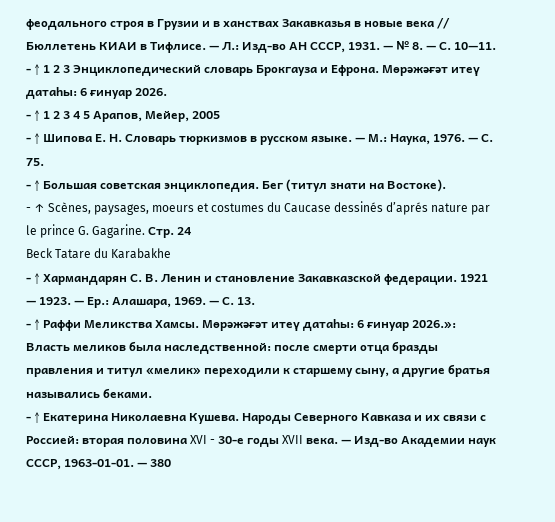феодального строя в Грузии и в ханствах Закавказья в новые века // Бюллетень КИАИ в Тифлисе. — Л.: Изд-во АН СССР, 1931. — № 8. — С. 10—11.
- ↑ 1 2 3 Энциклопедический словарь Брокгауза и Ефрона. Мөрәжәғәт итеү датаһы: 6 ғинуар 2026.
- ↑ 1 2 3 4 5 Арапов, Мейер, 2005
- ↑ Шипова Е. Н. Словарь тюркизмов в русском языке. — М.: Наука, 1976. — С. 75.
- ↑ Большая советская энциклопедия. Бег (титул знати на Востоке).
- ↑ Scènes, paysages, moeurs et costumes du Caucase dessinés d’aprés nature par le prince G. Gagarine. Стр. 24
Beck Tatare du Karabakhe
- ↑ Хармандарян С. В. Ленин и становление Закавказской федерации. 1921 — 1923. — Ер.: Алашара, 1969. — С. 13.
- ↑ Раффи Меликства Хамсы. Мөрәжәғәт итеү датаһы: 6 ғинуар 2026.»:
Власть меликов была наследственной: после смерти отца бразды правления и титул «мелик» переходили к старшему сыну, а другие братья назывались беками.
- ↑ Екатерина Николаевна Кушева. Народы Северного Кавказа и их связи с Россией: вторая половина XVI - 30-е годы XVII века. — Изд-во Академии наук СССР, 1963-01-01. — 380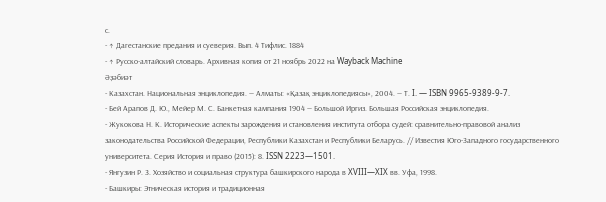с.
- ↑ Дагестанские предания и суеверия. Вып. 4 Тифлис. 1884
- ↑ Русско-алтайский словарь. Архивная копия от 21 ноябрь 2022 на Wayback Machine
Әҙәбиәт
- Казахстан. Национальная энциклопедия. — Алматы: «Қазақ энциклопедиясы», 2004. — Т. I. — ISBN 9965-9389-9-7.
- Бей Арапов Д. Ю., Мейер М. С. Банкетная кампания 1904 — Большой Иргиз. Большая Российская энциклопедия.
- Жукокова Н. К. Исторические аспекты зарождения и становления института отбора судей: сравнительно-правовой анализ законодательства Российской Федерации, Республики Казахстан и Республики Беларусь. // Известия Юго-Западного государственного университета. Серия История и право (2015): 8. ISSN 2223—1501.
- Янгузин Р. З. Хозяйство и социальная структура башкирского народа в XVIII—XIX вв. Уфа, 1998.
- Башкиры: Этническая история и традиционная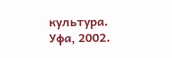культура. Уфа, 2002.